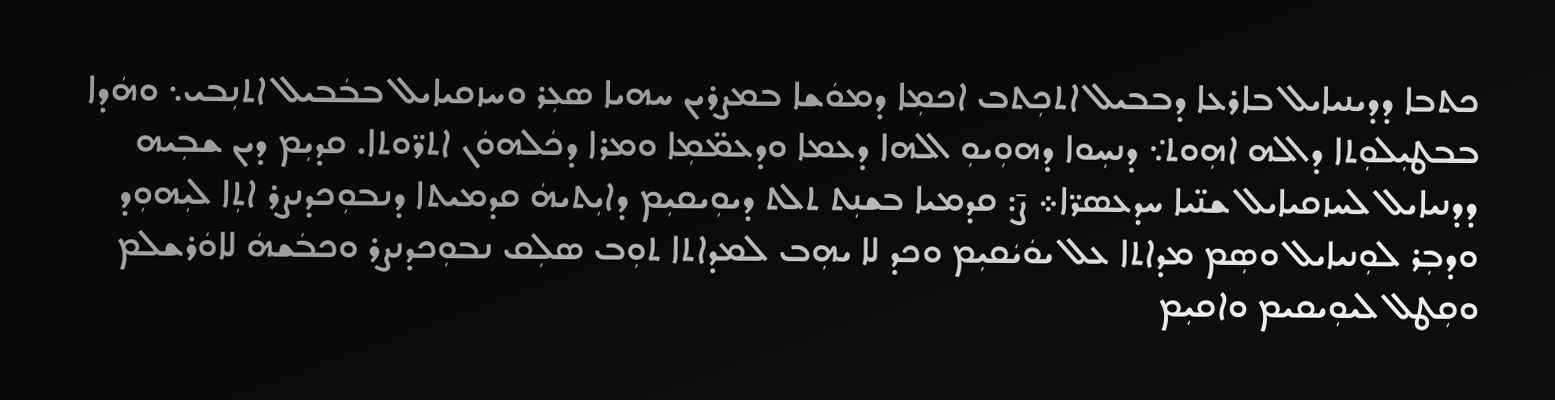ܟܬܒܐ ܕܕܝܢܝܐܝܠ ܒܐܪܥܐ ܕܒܒܝܠ ܐܬܟܼܬܒ ܐܟܡܼܐ ܕܡܘܿܫܐ ܒܡܨܪܝܢ ܚܗܝܐ ܣܥܼܪ ܘܚܙܩܝܐܝܠ ܒܒܿܒܝܠ ܐܬܢܼܒܝ܆ ܘܗܿܕܐ ܒܒܛܝܼܠܘܼܬܐ ܕܐܠܗ ܐܗܼܘܬ݀܆ ܕܢܚܼܘܐ ܕܗܘܼܝܘܼ ܐܠܗܐ ܕܥܡܐ ܘܕܥܡ̈ܡܼܐ ܘܡܪܐ ܕܟܿܠܗܘܿܢ ܐܬܪ̈ܘܬܐ. ܩܕܝܼܡ ܕܝܢ ܫܒܼܝܗ ܕܕܢܝܐܝܠ ܠܚܙܩܝܐܝܠ ܫܢ̈ܝܐ ܚܕܥܣܪ̈ܐ܀ ܨ̄: ܩܕܡܝܐ ܒܫܢܼܬ ܬܠܬ ܕܝܘܼܝܩܝܼܡ ܕܐܝܼܬܝܗܿ ܩܕܡܝܬܐ ܕܢܒܘܼܟܕܢܨܪ ܐܬܼܐ ܠܝܼܗܘܼܕ ܘܕܒܼܪ ܠܘܼܢܝܐܝܠ ܘܣܼܡ ܡܕܐܬܐ ܥܠ ܝܘܿܝܿܩܝܼܡ ܘܟܕ ܠܐ ܝܗܼܒ ܠܡܕܐܬܐ ܬܘܼܒ ܣܠܼܩ ܢܒܘܼܟܕܢܨܪ ܘܟܒܿܫܗܿ ܠܐܘܿܪܫܠܡ ܘܩܼܛܠ ܠܝܘܼܝܩܝܡ ܘܐܩܝܼܡ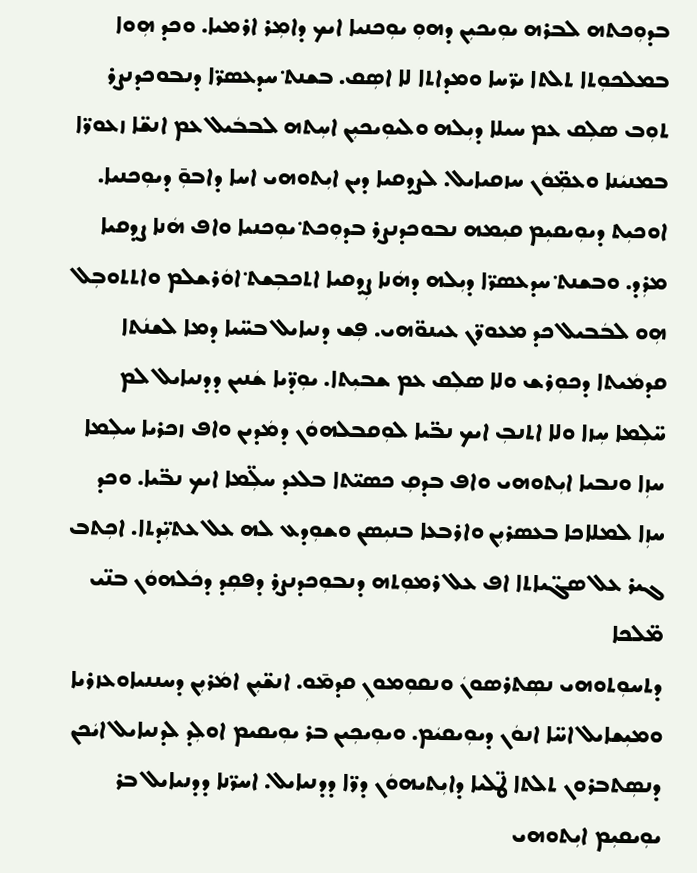ܒܕܘܼܟܬܗ ܠܒܪܗ ܝܘܼܝܟܝܼܢ ܕܗܘܼ ܝܘܼܟܢܝܐ ܐܝܟ ܕܐܡܼܪ ܐܪܡܝܐ. ܘܟܕ ܗܼܘܐ ܒܡܠܟܘܼܬܐ ܬܠܬܐ ܝܪ̈ܚܐ ܘܡܕܐܬܐ ܠܐ ܐܣܼܩ. ܒܫܢܬ݀ ܚܕܥܣܪ̈ܐ ܕܢܒܘܟܕܢܨܪ ܬܘܼܒ ܣܠܼܩ ܥܡ ܚܝܠܐ ܕܝܼܠܗ ܘܠܝܘܼܝܟܝܼܢ ܐܚܼܬܗ ܠܒܒܿܝܠ ܥܡ ܐܢܫ̈ܐ ܙܥܘܪ̈ܐ ܒܡܢܝܿܢܐ ܘܥܡܼ̈ܘܿܢ ܚܙܩܝܐܝܠ. ܠܨܕܩܝܐ ܕܝܢ ܐܝܼܬܘܗܝ ܐܚܐ ܕܐܒܘܼ̄ ܕܝܘܼܟܢܝܐ. ܐܘܟܝܼܬ ܕܝܘܼܝܩܝܼܡ ܩܝܼܡܗ ܢܒܘܟܕܢܨܪ ܒܕܘܼܟܬ݀ ܝܘܼܟܢܝܐ ܘܐܦ ܗܿܢܐ ܨܕܩܝܐ ܡܪܼܕ. ܘܒܫܢܬ݀ ܚܕܥܣܪ̈ܐ ܕܝܼܠܗ ܕܗܿܢܐ ܨܼܕܩܝܐ ܐܬܟܒܼܫܬ݀ ܐܘܿܪܫܠܡ ܘܐܬܬܘܒܼܠ ܗܼܘ ܠܒܿܒܝܠ ܟܕ ܡܥܘܪ̈ܢ ܥܝܢܘ̈ܗܝ. ܦܼܫ ܕܢܝܐܝܠ ܒܚ̈ܝܐ ܕܡܐ ܠܫܢܿܬܐ ܩܕܡܿܝܬܐ ܕܟܘܼܪܫ ܘܠܐ ܣܠܼܩ ܥܡ ܫܒܝܼܬܐ. ܝܘܼܕ̈ܝܐ ܫܿܢܝܢ ܕܕܢܝܐܝܠ ܠܡ ܚ̈ܠܼܡܐ ܚܼܙܐ ܘܠܐ ܐܬܢܒܼ ܐܝܟ ܢܒ̈ܝܐ ܠܘܼܩܒܠܗܘܿܢ ܕܡܿܕܝܢ ܘܐܦ ܙܟܪܝܐ ܚܠܼܡܐ ܚܙܼܐ ܘܢܒܝܐ ܐܝܼܬܘܗܝ ܘܐܦ ܒܕܩܼ ܟܣܝ̈ܬܐ ܒܠܥܕ ܚܠܼ̈ܡܐ ܐܝܟ ܢܒ̈ܝܐ. ܘܟܕ ܚܙܼܐ ܠܡܠܐܟܐ ܒܥܣܪܝܼܢ ܘܐܪܒܥܐ ܒܢܝܼܣܢ ܘܫܘܼܕܥ ܠܗ ܥܠ ܥܬܝܼ̈ܕܬܐ. ܐܟܼܬܒ ܓܝܪ ܥܠ ܣܓ̈ܝܐܬܐ ܐܦ ܥܠ ܪܡܘܼܬܗ ܕܢܒܘܼܟܕܢܨܪ ܕܦܩܼܕ ܕܟܿܠܗܘܿܢ ܒܢ̈ܝ ܡ̈ܠܟܐ
ܕܬܚܘܼܬܘܗܝ ܢܣܼܬܪܣܘܢܿ ܘܢܩܘܼܡܘܢܼ ܩܕܡ̄ܘ. ܐܢܫ̈ܝܼܢ ܐܡܿܪܝܼܢ ܕܚܢܢܝܐܘܥܙܪܝܐ ܘܡܝܼܫܐܝܠ ܐܚ̈ܐ ܐܢܘܿܢ ܕܝܘܼܝܩܝܿܡ. ܘܝܘܼܝܟܼܝܢ ܒܪ ܝܘܼܝܩܝܡ ܐܘܠܼܕ ܠܕܢܝܐܝܠ ܐܝܿܟܢ ܕܢܣܼܬܒܪܘܢ ܬܠܬܐ ܛ̈ܠܝܐ ܕܐܝܼܬܝܗܘܿܢ ܕܪ̈ܐ ܕܕܢܝܐܝܠ. ܐܚܪ̈ܢܐ ܕܕܢܝܐܝܠ ܒܪ ܝܘܼܝܩܝܼܡ ܐܝܼܬܘܗܝ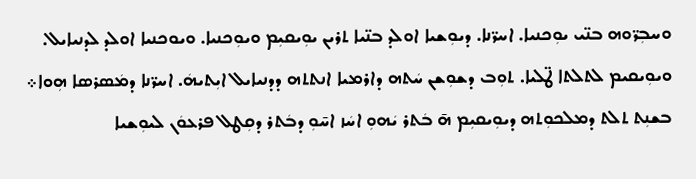ܘܚܒܼܪ̈ܘܗ ܒܢ̈ܝ ܝܘܼܟܢܝܐ. ܐܚܪ̈ܢܐ. ܕܝܘܼܫܝܐ ܐܘܠܕ ܒܢ̈ܝܐ ܬܪܝܢ ܝܘܼܝܩܝܼܡ ܘܝܘܼܟܢܝܐ. ܘܝܘܟܢܝܐ ܐܘܠܕ ܠܕܢܝܐܝܠ. ܘܝܘܼܝܩܝܡ ܠܬܠܬܐ ܛ̈ܠܝܐ. ܬܘܼܒ ܕܫܘܼܫܢ ܚܿܬܗ ܕܐܪܡܝܐ ܐܢܬܬܗ ܕܕܢܝܐܝܠ ܐܝܼܬܝܗܿ. ܐܚܪ̈ܢܐ ܕܡܿܣܪܣܐ ܗܼܘܐ܀ ܒܫܢܼܬ ܬܠܬ ܕܡܠܟܘܼܬܗ ܕܝܘܼܝܩܝܼܡ ܗ̄ ܒܿܬܪ ܝܿܗܘܼ ܐܚܿܙ ܐܚ̄ܘܼ ܕܒܿܬܪ ܕܩܼܛܠ ܦܪܥܘܿܢ ܠܝܘܼܫܝܐ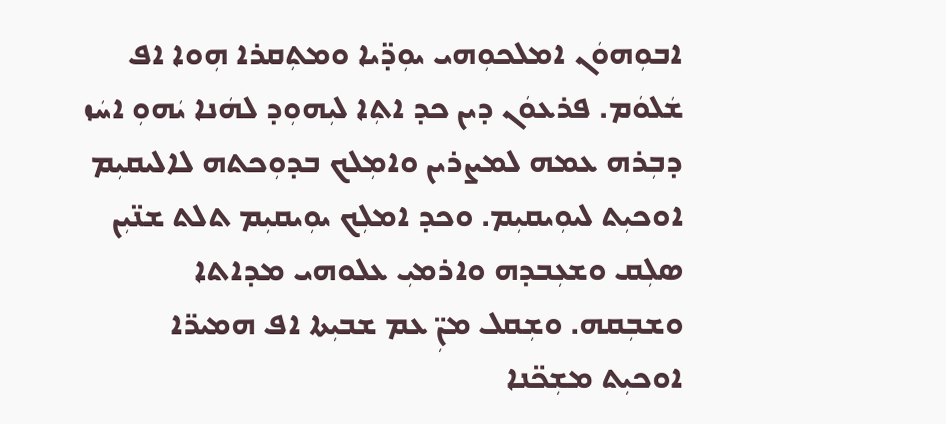ܐܒܘܼܗܘܿܢ ܐܡܠܟܘܼܗܝ ܝܘܼܕ̈ܝܐ ܘܡܬܼܩܪܐ ܗܼܘܐ ܐܦ ܫܿܠܘܿܡ. ܦܪܥܘܿܢ ܕܝܢ ܟܕ ܐܬܼܐ ܠܝܼܗܘܼܕ ܠܗܿܢܐ ܝܿܗܘܼ ܐܚܿܙ ܕܒܼܪܗ ܥܡܗ ܠܡܨܪܝܢ ܘܐܡܼܠܟ ܒܕܘܼܟܬܗ ܠܐܠܝܩܝܼܡ ܐܘܟܝܼܬ ܠܝܘܼܝܩܝܼܡ. ܘܟܕ ܐܡܠܼܟ ܝܘܼܝܩܝܼܡ ܬܠܬ ܫܢ̈ܝܼܢ ܣܠܼܩ ܘܫܥܼܒܕܗ ܘܐܪܡܝܼ ܥܠܘܗܝ ܡܕܐܬܐ ܘܫܒܼܩܗ. ܘܫܼܩܠ ܡܢܼ̈ ܥܡ ܫܒܝܼܬܐ ܐܦ ܗܡܝܪ̈ܐ ܐܘܟܝܼܬ ܡܫܼܟ̈ܢܐ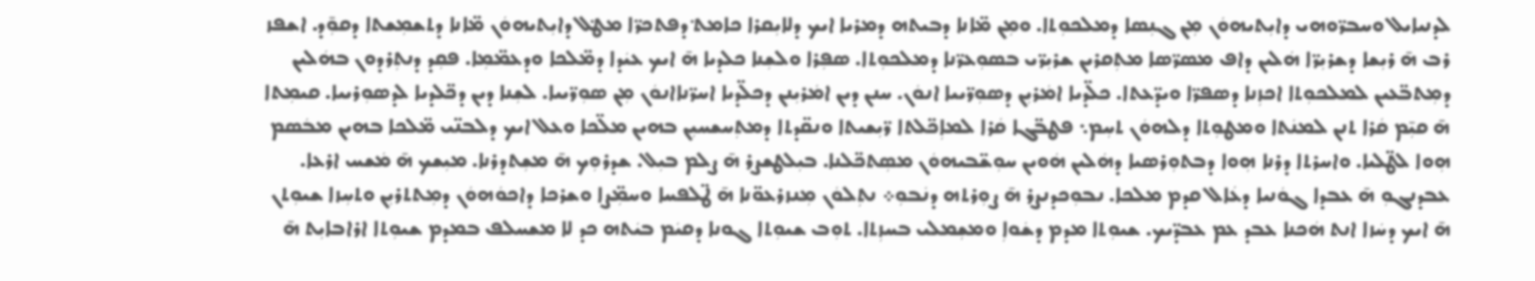ܠܕܢܝܐܝܠ ܘܚܒܪ̈ܘܗܝ ܕܐܝܼܬܝܗܘܿܢ ܡܼܢ ܓܢܼܣܐ ܕܡܠܟܘܼܬܐ. ܘܡܼܢ ܡ̈ܐܢܐ ܕܒܝܬܗ ܕܡܪܝܐ ܐܝܟ ܕܠܐܝܼܩܪܐ ܟܐܡܬ݀ ܕܦܬܟܪ̈ܐ ܡܛ݀ܠ ܕܐܝܼܬܝܗܘܿܢ ܡ̈ܐܢܐ ܕܬܫܡܼܫܬܐ ܕܩܘܼ̄ܕ. ܐܫܦܙ ܪܒ ܗ̄ ܪܝܼܫܐ ܕܫܪܝܼܪ̈ܐ ܗܿܠܝܢ ܕܐܦ ܡܣܪ̈ܣܐ ܡܬܼܩܪܝܢ ܫܪܝܼܪ̈ܝ ܒܣܘܼܥܪ̈ܢܐ ܕܡܠܟܘܼܬܐ. ܣܦܼܪܐ ܘܠܫܼܢܐ ܟܠܕܝܐ ܗ̄ ܐܝܟ ܥܝܿܕܐ ܕܡ̈ܠܟܐ ܘܕܥܡ̈ܡܼܐ. ܦܩܼܕ ܕܢܬܼܪܕܘܢ ܒܗܿܠܝܢ ܕܡܼܬܒ̈ܥܝܢ ܠܡܠܟܘܼܬܐ ܐܟܙܼܢܐ ܕܣܦܪ̈ܐ ܘܝܕ̈ܥܬܐ. ܟܠ̈ܕܝܐ ܐܡܿܪܝܼܢ ܕܣܘܼܪ̈ܝܝܐ ܐܢܘܿܢ. ܚܢܢ ܕܝܢ ܐܡܿܪܝܼܢܢ ܕܟܠ̈ܕܝܐ ܐܚܪ̈ܢܐܐܢܘܿܢ ܡܼܢ ܣܘܼܪ̈ܝܝܐ. ܠܫܼܢܐ ܕܝܢ ܕܟ̈ܠܕܝܐ ܠܕܣܘܼܪܝܝܐ. ܩܝܡܼܬܐ ܗ̄ ܩܝܼ̄ܡ ܩܿܪܐ ܬܢܢ ܠܡܢܿܬܐ ܘܡܛܘܼܬܐ ܕܠܗܘܿܢ ܬܚܼܡ܆ ܦܛܒ̈ܓܐ ܩܿܪܐ ܠܡܐܼܟ̈ܠܬܐ ܪ̈ܝܼܫܝܬܐ ܘܢܩ̈ܕܬܐ ܕܡܬܼܚܫܚܝܼܢ ܒܗܝܢ ܡܠ̈ܟܐ ܘܥܠ ܐܝܟ ܕܠܒܢ̈ܝ ܡ̈ܠܟܐ ܒܗܝܢ ܡܒܿܣܡ ܗܼܘܐ ܠܛ̈ܠܝܐ. ܘܐܚܪܬܐ ܕܪܢܐ ܗܼܘܐ ܕܒܬܘܼܪܣܝܐ ܕܗܿܠܝܢ ܗܿܘܝܢ ܚܘܼܫ̈ܒܝܗܘܿܢ ܡܣܼܬܟ̈ܠܢܐ. ܒܝܼܠܛܫܨܪ ܗ̄ ܨܠܡ ܒܝܼܠ. ܫܕܪܘܼܟ ܗ̄ ܡܫܼܬܕܪܢܐ. ܡܝܼܫܟ ܗ̄ ܡܿܫܚ ܐܪܥܐ. ܥܒܕܢܓܘܼ ܗ̄ ܥܒܕܐ ܓܘܿܢܝܐ ܕܥܿܐܠ ܩܕܡ ܡܠܟܐ. ܢܒܘܼܟܕܢܨܪ ܗ̄ ܨܘܼܪܬܗ ܕܢܿܒܘܼ܀ ܢܬܼܠܘܿܢ ܡܼܢܙܪܥܘ̈ܢܐ ܗ̄ ܛ̈ܠܦܚܐ ܘܚܡܼ̈ܨܐ ܘܫܪܟܐ ܕܐܟܘܿܗܘܿܢ ܕܡܼܬܬܪܝܼܢ ܘܬܚܼܙܐ ܫܝܘܼܬܢ ܗ̄ ܐܝܟ ܕܚܿܙܐ ܐܢܬ ܗܿܟܢܐ ܥܒܕ ܥܡ ܥܒܕ̈ܝܟ. ܫܝܘܼܬܐ ܡܕܡ ܕܫܿܘܐܼ ܘܡܫܼܡܠܝ ܒܚܙܼܬܐ. ܬܘܼܒ ܫܝܘܼܬܐ ܓܘܢܐ ܕܩܝܿܡ ܒܝܿܬܗ ܟܕ ܠܐ ܡܫܚܠܦ ܒܡܕܡ ܫܝܘܼܬܐ ܐܪܐܒܐܝܼܬ ܗ̄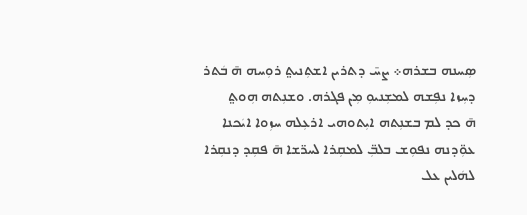ܣܼܚܢܗ ܒܫܪܗ܀ ܨܚ̄ ܕܬܪܝܢ ܐܫܬܼܢܝܬ݀ ܪܘܼܚܗ ܗ̄ ܒܿܬܪ ܕܚܼܙܐ ܢܦܼܫܗ ܠܡܫܼܢܝܘܼ ܡܼܢ ܦܓܪܗ. ܘܫܢܼܬܗ ܗܼܘܬ݀
ܗ̄ ܟܕ ܠܡ ܒܫܢܼܬܗ ܐܝܼܬܘܗܝ ܐܪܥܼܠܗ ܚܙܼܘܐ ܐܝܿܟܢܐ ܥܘܼ̈ܕܢܗ ܢܦܘܼܫ ܒܠܒܼ̈ ܠܡܩܼܪܐ ܠܚܪ̈ܫܐ ܗ̄ ܦܩܼܕ ܕܢܩܼܪܐ ܠܗܿܠܝܢ ܥܠ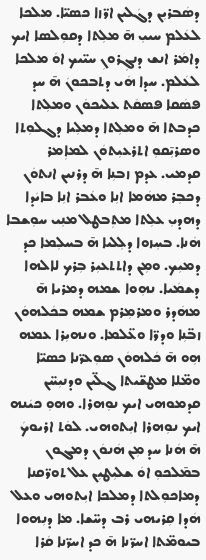ܕܣܿܒܪܝܼܢ ܕܓܿܠܝܢ ܐܪ̈ܙܐ ܟܣܝ̈ܐ. ܡܠܟܐ ܠܥܿܠܡ ܚܝܝܼ ܗ̄ ܡܠܼܬܐ ܕܩܘܼܠܣܐ ܐܝܟ ܕܐܡܿܪ ܐܢܫ ܕܢܓܼܪܘܢܼ ܚܝ̈ܝܟ ܐܘܿ ܡܠܟܐ ܠܥܿܠܡ. ܚܕܐ ܗܿܝ ܕܬܒܟܘܢܿ ܗ̄ ܚܕ ܦܣܿܩܐ ܦܣܩܿܬ ܥܠܝܟܘܿܢ ܘܡܠܼܬܐ ܟܕܒܬܐ ܗ̄ ܘܡܠܼܬܐ ܕܡܠܼܝܐ ܕܓܠܘܼܬܐ ܘܣܪܝܼ̄ܩܘܼ ܐܬܪܥܝܼܬܘܿܢ ܠܡܐܼܡܪ ܩܕܡܝ. ܥܕܡ ܙܒܢܼܐ ܗ̄ ܕܪܢܝܢ ܐܢܬܘܿܢ ܕܟܒܼܪ ܡܗܿܡܐ ܐܢܼܐ ܘܥܿܒܪ ܐܢܼܐ ܒܐܝܿܕܐ ܕܗܕܝܼ ܥܠܼܬܐ ܡܬܼܒܛܠ ܡܢܼܝ ܚܘܼܫܒܐ ܗܿܢܐ. ܒܚܼܙܘܐ ܕܠܼܠܝܐ ܗ̄ ܒܚܠܼܡܐ ܟܕ ܕܡܝܼܟ. ܘܡܼܢ ܕܐܬܬܥܝܼܪ ܒܼܪܟ ܠܐܠܗܐ ܕܫܡܿܝܐ. ܢܗܼܘܐ ܫܡܗ ܕܡܪܝܐ ܗ̄ ܡܗܿܕܪ ܘܡܪܡܼܪܡ ܫܡܗ ܒܟܿܠܗܘܿܢ ܙܒ̈ܢܼܐ ܘܕܪ̈ܐ ܘܥ̈ܠܡܐ. ܘܢܗܝܼܪܐ ܥܡܗ ܗܼܘ ܗ̄ ܟܿܠܗܘܿܢ ܣܘܼܥܪ̈ܢܐ ܟܣܝ̈ܐ ܘܡ̈ܠܐ ܡܛܫ̈ܝܬܐ ܓܠ̈ܝܢ ܘܕܢܝܼܚ̈ܢ ܩܕܡܘܗܝ ܐܝܟ ܢܘܼܗܪܐ. ܘܗܘܼ ܟܝܿܢܗ ܐܝܟ ܢܘܼܗܪܐ ܐܝܼܬܘܗܝ. ܠܘܿܬ ܐܪܝܘܟܿ ܗ̄ ܗܿܢܐ ܚܕ ܡܼܢ ܗܿܢܘܿܢ ܕܡܓܘܢ ܒܡ̄ܠܟܘܼ ܐܘܿ ܫܠܝܼܛܝܼܢ ܥܠ ܬܘܪ̈ܩܢܐ ܕܡܐܟܘܼܠܬܐ ܕܡܠܟܐ ܐܝܼܬܘܗܝ ܘܥܠ ܗܿܕܐ ܩܼܪܝܗܝ ܪܒ ܕܚ̈ܫܐ. ܡܐ ܕܢܼܗܘܐ ܒܝܘܡ̈ܬܐ ܐܚܪ̈ܢܐ ܗ̄ ܟܕ ܐܚܪ̈ܢܐ ܩܿܪܐ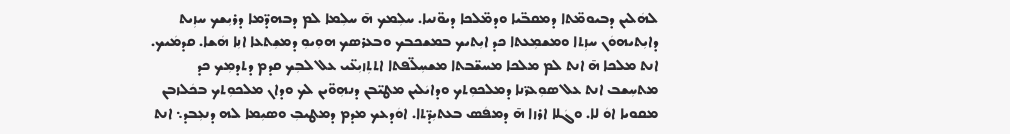ܠܗܿܠܝܢ ܕܒܝܘܡ̈ܬܐ ܕܡܩܒ̈ܝܐ ܘܕܡ̈ܠܟܐ ܕܝܘ̈ܢܝܐ. ܚܠܼܡܟ ܗ̄ ܚܠܼܡܐ ܠܡ ܕܒܗܕ̈ܡܐ ܕܪܝܼܫܟ ܚܙܼܝܬ ܕܐܝܼܬܝܗܘܿܢ ܚܙܼܬܐ ܘܡܫܡܼܥܬܐ ܟܕ ܐܝܼܬܝܟ ܒܡܫܟܒܟ ܘܒܥܪܣܟ ܗܘܼܝܘܼ ܕܡܫܼܬܥܐ ܐܢܼܐ ܗܿܫܐ. ܩܕܡܿܝܟ. ܐܢܬ ܡܠܟܐ ܗ̄ ܐܢܬ ܠܡ ܡܠܟܐ ܡܚܫ̈ܒܬܐ ܡܫܚܼܠ̈ܦܬܐ ܐܬܬܼܙܝܼܥ̈ܝ ܥܠ ܠܒܼܟ ܩܕܡ ܕܬܕܡܼܟ ܟܕ ܡܬܚܼܫܒ ܐܢܬ ܥܠ ܣܘܼܥܪ̈ܢܐ ܕܡܠܟܘܼܬܟ ܘܕܐܝܿܠܝܢ ܡܛܝ̈ܒܢ ܕܢܗܼܘ̈ܝܢ ܠܟ ܘܕܐܢ ܡܠܟܘܼܬܟ ܒܟܿܠܙܒܢ ܡܩܘܝܐ ܐܘܿ ܠܐ. ܘܓܿܠܐ ܐܪܙܐ ܗ̄ ܕܡܦܿܣ ܒܥܬܝܼܕ̈ܬܐ. ܐܘܿܕܥܟ ܡܕܡ ܕܡܛܝܒܼ ܘܣܝܼܡܐ ܠܗ ܕܢܥܼܒܕ܆ ܐܢܬ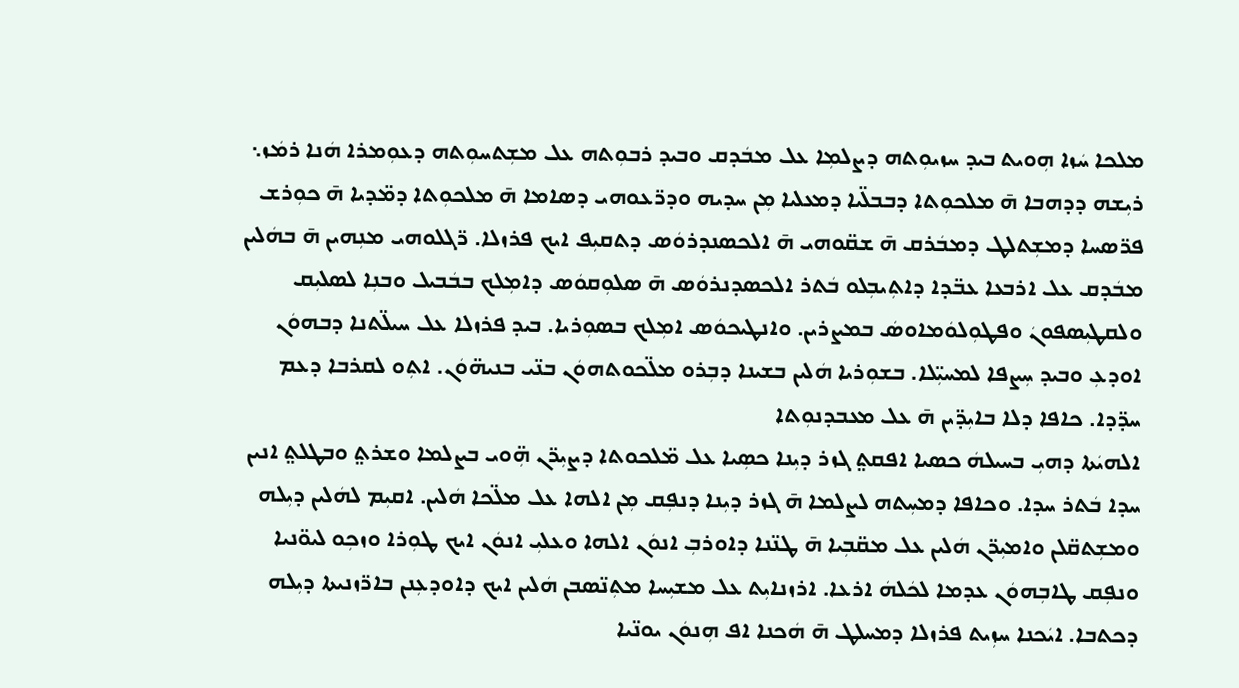ܡܠܟܐ ܚܿܙܐ ܗܼܘܝܬ ܒܝܕ ܚܙܝܘܼܬܗ ܕܨܠܡܼܐ ܥܠ ܡܒܿܕܩ ܘܒܝܕ ܪܒܘܼܬܗ ܥܠ ܡܫܼܬܚܘܼܬܗ ܕܥܘܼܡܪܐ ܗܿܢܐ ܪܡܿܙ܆ ܪܝܼܫܗ ܕܕܗܒܐ ܗ̄ ܡܠܟܘܼܬܐ ܕܒܒܠ̈ܝܐ ܕܡܥܠܝܐ ܡܼܢ ܚܕܝܗ ܘܕܪ̈ܥܘܗܝ ܕܣܐܡܐ ܗ̄ ܡܠܟܘܼܬܐ ܕܡ̈ܕܝܐ ܗ̄ ܟܘܼܪܫ ܦܪ̈ܣܚܐ ܕܡܫܼܬܠܛ ܕܡܒܿܪܩ ܗ̄ ܫܩ̈ܘܗܝ ܗ̄ ܐܠܟܣܢܕܪܘܿܣ ܕܬܩܝܼܦ ܐܝܟ ܦܪܙܠܐ. ܪ̈ܓܠܘܗܝ ܡܢܼܗܝܢ ܗ̄ ܒܗܿܠܝܢ ܡܒܿܕܩ ܥܠ ܐܪܒܥܐ ܥܒ̈ܕܐ ܕܐܬܼܝܒܼܠܘ ܒܿܬܪ ܐܠܟܣܕܢܪܘܿܣ ܗ̄ ܣܠܘܼܩܘܿܣ ܕܐܡܼܠܟ ܒܒܿܒܝܠ ܘܒܢܼܐ ܠܣܠܝܼܩ ܘܠܩܛܝܼܣܦܘܢܿ ܘܦܛܘܼܠܘܿܡܐܘܣܿ ܒܡܨܪܝܢ. ܘܐܢܛܝܟܘܿܣ ܐܡܼܠܟ ܒܣܘܼܪܝܐ. ܒܝܕ ܦܪܙܠܐ ܥܠ ܚܝܠ̈ܬܢܐ ܕܒܗܘܿܢ ܐܘܕܥܼ ܘܒܝܕ ܚܼܨܦܐ ܠܡܚܝܼ̈ܠܐ. ܒܫܘܼܪܝܐ ܗܿܠܝܢ ܒܫܝܢܐ ܕܒܼܪܘ ܡܠ̈ܟܘܬܗܘܿܢ ܒܢ̈ܝ ܒܢܝܗ̈ܘܿܢ. ܐܬܼܘ ܠܩܪܒܐ ܕܥܡ ܚܕ̈ܕܐ. ܟܐܦܐ ܕܠܐ ܒܐܝܼܕ̈ܝܢ ܗ̄ ܥܠ ܡܥܒܕܢܘܼܬܐ
ܐܠܗܝܿܬܐ ܕܗܝܼ ܒܚܝܠܗܿ ܟܣܝܐ ܐܦܩܬ݀ ܓܙܪ ܕܝܼܢܐ ܟܣܼܝܐ ܥܠ ܡ̈ܠܟܘܬܐ ܕܨܝܼܪ̈ܢ ܗܼ̈ܘܝ ܒܨܠܡܐ ܘܫܪܬ݀ ܘܒܛܠܬ݀ ܐܢܝܢ ܚܕܐ ܒܿܬܪ ܚܕܐ. ܘܟܐܦܐ ܕܡܚܼܬܗ ܠܨܠܡܐ ܗ̄ ܓܙܪ ܕܝܼܢܐ ܕܢܦܼܩ ܡܼܢ ܐܠܗܐ ܥܠ ܡܠ̈ܟܐ ܗܿܠܝܢ. ܐܩܝܼܡ ܠܗܿܠܝܢ ܕܝܼܠܗ ܘܡܫܼܬܩ̈ܠܢ ܘܐܡܝܼܪ̈ܢ ܗܿܠܝܢ ܥܠ ܡܩ̈ܒܼܝܐ ܗ̄ ܛܢ̈ܢܐ ܕܐܘܪܒܼ ܐܢܘܿܢ ܐܠܗܐ ܘܥܠܝܼ ܐܢܘܿܢ ܐܝܟ ܛܘܼܪܐ ܘܙܟܼܘ ܠܝܘ̈ܢܝܐ ܘܢܦܼܩ ܛܐܒܼܗܘܿܢ ܥܕܡܐ ܠܟܿܠܗܿ ܐܪܥܐ. ܐܪܙܢܐܝܼܬ ܥܠ ܡܫܝܼܚܐ ܡܬܼܢ̈ܣܒܢ ܗܿܠܝܢ ܐܝܟ ܕܐܘܕܥܼܢܢ ܒܐܪ̈ܙܢܝܬܐ ܕܝܼܠܗ ܕܟܬܒܐ. ܐܝܿܟܢܐ ܚܙܼܝܬ ܦܪܙܠܐ ܕܡܚܠܛ ܗ̄ ܗܿܟܢܐ ܐܦ ܗܼܢܘܿܢ ܝܘܢ̈ܝܐ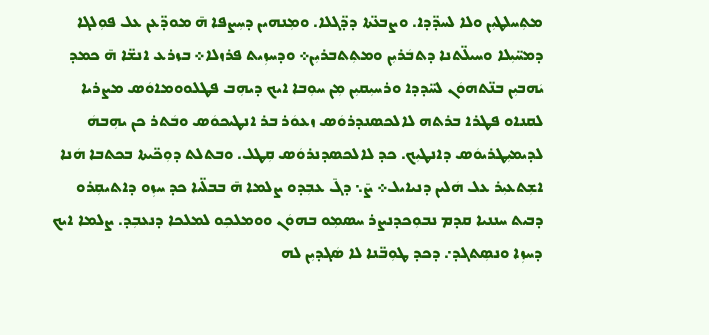ܡܬܼܚܠܛܝܼܢ ܘܠܐ ܠܚܕ̈ܕܐ. ܘܨܒܥ̈ܬܐ ܕܕ̈ܓܠܐ. ܘܡܼܢܗܝܢ ܕܚܼܨܦܐ ܗ̄ ܡܘܕ̈ܥܢ ܥܠ ܦܘܼܠܓܐ ܕܡܚ̈ܝܼܠܐ ܘܚܝܠ̈ܬܢܐ ܕܬܒܿܪܝܼܢ ܘܡܬܼܬܒܪܝܼܢ܀ ܘܕܚܙܼܝܬ ܦܪܙܠܐ܀ ܒܙܪܥ ܐܢܫ̈ܐ ܗ̄ ܟܡܕ ܝܿܗܒܝܼܢ ܒܢ̈ܬܗܘܿܢ ܠܚ̈ܕܕܐ ܘܪܚܝܼܩܝܼܢ ܡܼܢ ܚܘܼܒܐ ܐܝܟ ܕܝܗܼܒ ܦܛܠܘܘܡܐܘܿܣ ܡܨܪܝܐ ܠܩܢܐܘ ܦܛܪܐ ܒܪܬܗ ܠܐܠܟܣܢܕܪܘܿܣ ܙܥܘܿܪ ܒܪ ܐܢܛܝܟܘܿܣ ܘܒܿܬܪ ܟܢ ܝܗܼܒܗܿ ܠܕܝܡܝܼܛܪܝܘܿܣ ܕܐܢܛܝܼܟ. ܟܕ ܠܐܠܟܣܕܢܪܘܿܣ ܩܼܛܠ. ܘܒܬܠܬ ܕܘܼܟ̈ܝܬܐ ܒܟܬܒܐ ܗܿܢܐ ܐܫܼܬܥܝܼܪ ܥܠ ܗܿܠܝܢ ܕܢܝܐܝܠ܀ ܨ̄܆ ܕܓ̄ ܥܒܼܕܘ ܨܠܡܐ ܗ̄ ܒܒܠ̈ܝܐ ܟܕ ܚܙܼܘ ܕܐܬܝܩܼܪܘ ܕܒܝܬ ܚܢܢܝܐ ܩܕܡ ܢܒܘܼܟܕܢܨܪ ܚܣܡܼܘ ܒܗܘܿܢ ܘܘܡܠܟܼܘ ܠܡܠܟܐ ܕܢܥܒܼܕ. ܨܠܡܐ ܐܝܟ ܕܚܙܼܐ ܘܢܣܼܬܓܕ܇ ܕܟܕ ܛܘܼܒ̈ܢܐ ܠܐ ܣܿܓܕܝܼܢ ܠܗ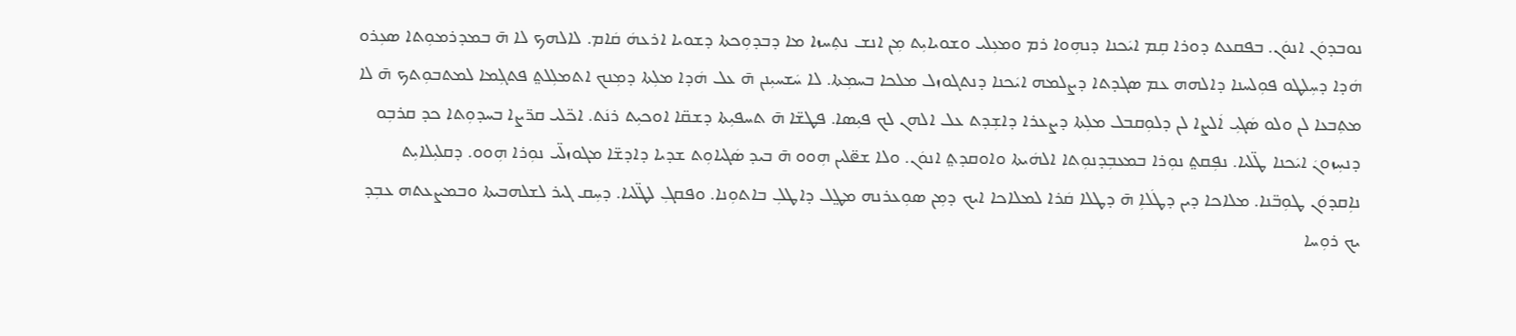ܢܘܒܕܘܿܢ ܐܢܘܿܢ. ܒܦܩܥܬ ܕܘܪܐ ܩܼܡ ܐܝܿܟܢܐ ܕܢܗܼܘܐ ܪܡ ܘܡܥܼܠܝ ܘܫܘܝܐܝܼܬ ܡܼܢ ܐܢܫ ܢܬܼܚܙܐ ܡܐ ܕܒܕܘܼܟܬܐ ܕܫܘܝܐ ܐܪܥܗܿ ܩܿܐܡ. ܠܐܠܗܟ ܠܐ ܗ̄ ܒܡܕܪܡܘܼܬܐ ܣܥܼܪܘ ܗܿܕܐ ܕܚܼܠܛܘ ܦܘܼܠܚܢܐ ܕܐܠܗܗ ܥܡ ܣܓܕܬܐ ܕܨܠܡܗ ܐܝܿܟܢܐ ܕܢܬܓܘܙܠ ܡܠܟܐ ܒܚܡܼܬܐ. ܠܐ ܚܿܫܚܝܼܢܢ ܗ̄ ܥܠ ܗܿܕܐ ܡܠܼܬܐ ܕܡܼܢܟ ܐܬܡܠܼܠܬ݀ ܦܬܓܼܡܐ ܠܡܬܒܘܼܬܟ ܗ̄ ܠܐ ܡܬܼܒܥܐ ܠܢ ܘܠܘ ܣܿܓܝܼ ܐܿܠܨܐ ܠܢ ܕܠܘܼܩܒܠ ܡܠܼܬܐ ܕܨܥܪܐ ܕܐܫܼܕܬ ܥܠ ܐܠܗܢ ܠܟ ܦܝܼܣܐ. ܦܛܫ̈ܐ ܗ̄ ܬܚܦܝܼܬܐ ܕܫܩ̈ܐ ܐܘܟܝܼܬ ܪܢܿܬ. ܐܟ̈ܠܝ ܩܪ̈ܨܐ ܒܚܕܘܼܬܐ ܟܕ ܩܪܒܼܘ ܕܢܚܼܙܘܢܿ ܐܝܿܟܢܐ ܛ̈ܠܝܐ. ܢܦܼܩܬ݀ ܢܘܼܪܐ ܒܡܥܒܼܕܢܘܼܬܐ ܐܠܗܿܝܬܐ ܘܐܘܩܕܬ݀ ܐܢܘܿܢ. ܘܠܐ ܫܧܠܝܢ ܗܼܘܘ ܗ̄ ܒܝܕ ܣܿܓܝܐܘܼܬ ܫܕܝܐ ܕܐܕܫ̈ܐ ܡܓܘܙܠ̈ܝ ܢܘܼܪܐ ܗܼܘܘ. ܕܩܠܝܼܠܐܝܼܬ ܢܐܼܩܕܘܿܢ ܛܘܼܒ̈ܢܐ. ܡܠܐܟܐ ܕܝܢ ܕܛܿܠܐܼ ܗ̄ ܕܛܠܐ ܩܿܪܐ ܠܡܠܐܟܐ ܐܝܟ ܕܡܼܢ ܣܘܼܥܪܢܗ ܡܛ݀ܠ ܕܐܛܠܼ ܒܐܬܘܼܢܐ. ܘܦܩܓܼ ܠܛ̈ܠܝܐ. ܕܚܼܩ ܓܝܪ ܠܫܠܗܒܝܬܐ ܘܒܡܨܥܬܗ ܥܒܼܕ ܝܟ ܪܘܼܚܐ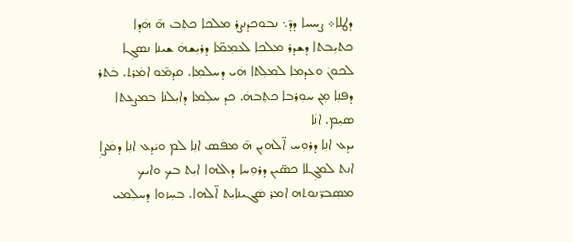ܕܛܠܐ܀ ܨܚܚܐ ܕܕ̄܆ ܢܒܘܟܕܢܨܪ ܡܠܟܐ ܟܬܼܒ ܗ̄ ܗܿܕܐ ܟܬܝܼܒܬܐ ܕܫܕܪ ܡܠܟܐ ܠܥܡܼܡ̈ܐ ܕܪܝܼܫܗܿ ܫܝܢܐ ܢܣܓܼܐ ܠܟܘܢܿ ܘܥܕܡܐ ܠܡܠܼܬܐ ܗܿܝ ܕܚܠܡܼܐ. ܩܕܡ̄ܘ ܐܡܿܪܬ. ܒܿܬܪ ܕܦܢܼܐ ܡܼܢ ܚܘܼܪܒܐ ܟܬܼܒܗܿ. ܟܕ ܚܠܼܡܐ ܕܐܝܼܠܢܐ ܒܡܨܥܬܐ ܣܝܼܡ. ܐܢܿܐ
ܝܕܥ ܐܢܼܐ ܕܪܘܼܚ ܐ̈ܠܗܝܼܢ ܗ̄ ܡܦܿܣ ܐܢܼܐ ܠܡ ܘܝܿܕܥ ܐܢܼܐ ܕܡܿܨܐܼ ܐܢܬ ܠܡܓܼܠܐ ܟܣ̈ܝܢ ܕܪܘܼܚܐ ܕܐܠܗܐ ܐܝܼܬ ܒܟ ܘܐܝܟ ܡܣܼܒܪ̈ܢܘܬܗ ܐܡܪ ܣܿܓܝܢܐܝܼܬ ܐ̈ܠܗܐ. ܒܚܼܙܘܐ ܕܚܠܼܡܝ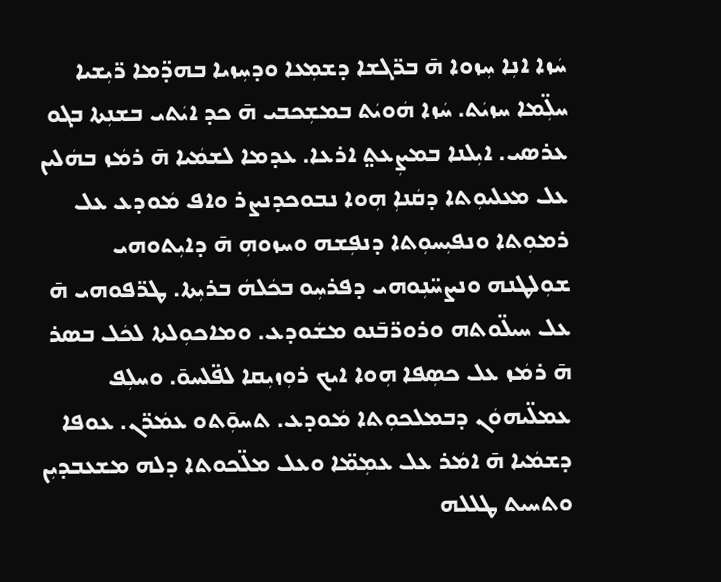ܚܿܙܐ ܐܢܼܐ ܚܼܙܘܐ ܗ̄ ܒܪ̈ܓܫܐ ܕܫܡܼܥܐ ܘܕܚܼܙܝܐ ܒܗܕ̈ܡܐ ܪ̈ܝܼܫܝܐ ܚܠܼ̈ܡܐ ܚܙܝܿܬ. ܚܿܙܐ ܗܿܘܝܿܬ ܒܡܫܼܟܒܝ ܗ̄ ܟܕ ܐܝܿܬܝ ܒܫܢܼܬܐ ܒܓܘ ܥܪܣܝ. ܐܝܼܠܢܐ ܒܡܨܼܥܬ݀ ܐܪܥܐ. ܥܕܡܐ ܠܫܡܿܝܐ ܗ̄ ܪܡܿܙ ܒܗܿܠܝܢ ܥܠ ܡܥܠܝܘܼܬܐ ܕܩܿܢܐܼ ܗܼܘܐ ܢܒܘܟܕܢܨܪ ܘܐܦ ܡܿܘܕܥ ܥܠ ܪܡܘܼܬܐ ܘܢܦܝܼܚܘܼܬܐ ܕܢܦܼܫܗ ܘܚܙܘܗܼ ܗ̄ ܕܐܝܼܬܘܗܝ ܫܘܼܠܛܢܗ ܘܢܨܚ̈ܢܼܘܗܝ ܕܦܪܚܼܘ ܒܟܿܠܗܿ ܒܪܝܼܬܐ. ܛܪ̈ܦܘܗܝ ܗ̄ ܥܠ ܚܝܠ̈ܘܬܗ ܘܪܘܪ̈ܒ̄ܢܘ ܡܫܿܘܕܥ. ܘܡܐܟܘܼܠܬܐ ܠܟܿܠ ܒܣܪ ܗ̄ ܪܡܿܙ ܥܠ ܟܣܼܦܐ ܗܼܘܐ ܐܝܟ ܪܘܼܙܝܼܩܐ ܠܦ̈ܠܚܘ̄. ܘܚܠܼܦ ܥܡܠ̈ܝܗܘܿܢ ܕܒܡܠܟܘܼܬܐ ܡܿܘܕܥ. ܬܚܘܼ̄ܬܘ ܥܡܿܪ̈ܢ. ܥܘܦܐ ܕܫܡܿܝܐ ܗ̄ ܐܡܿܪ ܥܠ ܥܡܼܡ̈ܐ ܘܥܠ ܡܠ̈ܟܘܬܐ ܕܠܗ ܡܫܥܒܕܝܼܢ ܘܬܚܝܬ ܛܠܠܗ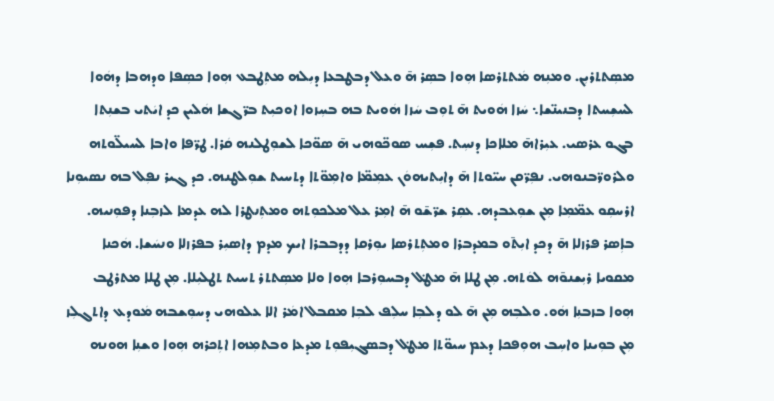ܡܣܼܬܬܪܝܼܢ. ܘܡܢܼܗ ܡܿܬܬܪܣܐ ܗܼܘܐ ܒܣܼܪ ܗ̄ ܘܥܠ ܕܒܛܒܥܐ ܕܝܼܠܗ ܡܬܼܛܒܥ ܗܼܘܐ ܟܣܼܦܐ ܘܕܗܒܐ ܕܗܿܘܐ ܠܚܫܼܚܬܐ ܕܒܢܝܢ̈ܫܐ܆ ܚܿܙܐ ܗܿܘܝܬ ܗ̄ ܬܘܼܒ ܚܿܙܐ ܗܿܘܝܬ ܒܗ ܒܚܼܙܘܐ ܐܘܟܝܼܬ ܒܪ̈ܓܫܐ ܗܿܠܝܢ ܟܕ ܐܝܿܬܝ ܒܫܢܼܬܐ ܒܓܘ ܥܪܣܝ. ܥܝܼܪܐܗ̄ ܡܠܐܟܐ ܕܢܚܼܬ. ܦܫܼܚ ܣܘܟ̈ܘܗܝ ܗ̄ ܣܘ̈ܟܐ ܠܫܘܼܛܠܢܗ ܩܿܪܐ. ܛܪ̈ܦܐ ܘܐܒܐ ܠܚܝܠ̈ܘܬܗ ܘܠܪܘܪ̈ܒܢܘܗܝ. ܢܦܼܪ̈ܩܢ ܚܝ̈ܘܬܐ ܗ̄ ܕܐܝܼܬܝܗܘܿܢ ܥܡܼܡ̈ܐ ܘܐܡܼܘ̈ܬܐ ܕܬܚܝܬ ܫܘܼܠܛܢܗ. ܟܕ ܓܝܪ ܢܦܼܠ ܒܗ ܢܣܝܘܼܢܐ ܐܪܚܩܼܘ ܥܡ̈ܡܼܐ ܡܼܢ ܫܘܼܥܒܕܗ. ܥܩܼܪ ܫܪ̈ܫ̄ܘ ܗ̄ ܐܡܼܪ ܥܠ ܡܠܟܘܼܬܗ ܘܡܬܼܢܛܪܐ ܠܗ ܥܕܡܐ ܠܙܒܼܢܐ ܕܦܘܼܢܝܗ. ܒܐܼܣܪ ܦܪܙܠܐ ܗ̄ ܕܟܕ ܐܝܼܬ̄ܘ ܒܡܕܒܪܐ ܘܡܬܼܬܪܣܐ ܝܘܼܪܩܐ ܕܕܒܒܪܐ ܐܝܟ ܡܕܡ ܕܐܣܝܼܪ ܒܦܪܙܠܐ ܘܢܚܿܫܐ. ܗܿܟܢܐ ܡܩܘܝܐ ܪܝܼܫܢܘ̄ܗ ܠܘܿܬܗ. ܡܼܢ ܛܠܐ ܗ̄ ܡܛ݀ܠ ܕܒܚܘܼܪܒܐ ܗܼܘܐ ܘܠܐ ܡܣܼܬܬܪ ܬܚܝܬ ܬܛܠܝܼܠܐ. ܡܼܢ ܛܠܐ ܡܬܪܛܒ ܗܼܘܐ ܒܙܒܢܼܐ ܗܿܘ. ܘܠܒܼܗ ܡܼܢ ܗ̄ ܠܘ ܕܠܒܼܐ ܚܠܼܦ ܠܒܼܐ ܡܩܒܠ ܐܡܿܪ ܐܠܐ ܥܠܘܗܝ ܕܚܘܼܫܒܗ ܡܿܘܕܥ ܕܐܬܓܠܼܙ ܡܼܢ ܒܘܼܝܢܐ ܘܐܚܼܒ ܗܘܼܦܟܐ ܕܥܡ ܚܝܘ̈ܬܐ ܡܛ݀ܠ ܕܒܣܓܝܼܦܘܼܬ ܡܕܥܐ ܘܒܬܡܼܗܐ ܐܬܼܟܪܗ ܗܼܘܐ ܘܫܢܼܐ ܗܘܢܗ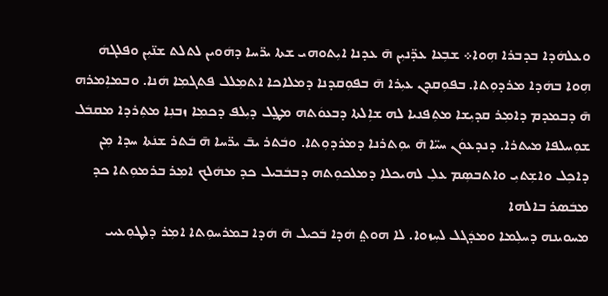ܘܥܠܗܿܕܐ ܒܕܒܪܐ ܗܼܘܐ܀ ܫܒܼܥܐ ܥܕ̈ܢܝܼܢ ܗ̄ ܥܕܢܐ ܐܝܼܬܘܗܝ ܫܬܐ ܝܪ̈ܚܐ ܕܗܿܘܝܢ ܠܬܠܬ ܫܢ̈ܝܼܢ ܘܦܠܓܗܿ ܗܼܘܐ ܒܗܿܕܐ ܡܪܕܘܼܬܐ. ܒܦܘܼܩܕܢ ܥܝܼܪܐ ܗ̄ ܒܦܘܼܩܕܢܐ ܕܡܠܐܟܐ ܐܬܡܼܠܠ ܦܬܓܡܼܐ ܗܿܢܐ. ܘܒܡܐܼܡܪܗ ܗ̄ ܕܒܡܕܡ ܕܐܡܼܪ ܩܕܝܼܫܐ ܡܬܼܦܢܝܐ ܠܗ ܫܐܼܠܬܐ ܕܒܥܘܿܬܗ ܡܛ݀ܠ ܕܝܼܠܦ ܕܟܡܼܐ ܙܒܢܼܐ ܡܬܼܪܕܐ ܡܩܒܿܠ ܫܘܼܚܠܦܐ ܡܝܬܪܐ. ܕܢܕܥܘܿܢ ܚܝ̈ܐ ܗ̄ ܝܘܼܬܪܢܐ ܕܡܪܕܘܼܬܐ. ܘܒܿܬܪ ܝܒ̄ ܝܪ̈ܚܐ ܗ̄ ܒܿܬܪ ܫܢܿܬܐ ܚܕܐ ܡܼܢ ܕܐܟܼܠ ܘܐܫܼܬܝܼ ܘܐܬܒܣܼܡ ܥܠܼ ܠܗܝܟܠܐ ܕܡܠܟܘܼܬܗ ܕܒܒܿܒܝܠ ܟܕ ܡܗܿܠܟ ܐܡܼܪ ܒܪܡܘܼܬܐ ܟܕ ܡܒܿܣܪ ܒܐܠܗܐ
ܡܚܘܝܢܗ ܕܚܠܼܡܐ ܘܡܕܿܓܠ ܠܚܼܙܘܐ. ܠܐ ܗܘܬ݀ ܗܿܕܐ ܒܿܟܝܠ ܗ̄ ܗܿܕܐ ܒܡܪܚܘܼܬܐ ܐܡܼܪ ܕܠܛܘܼܥܝܝ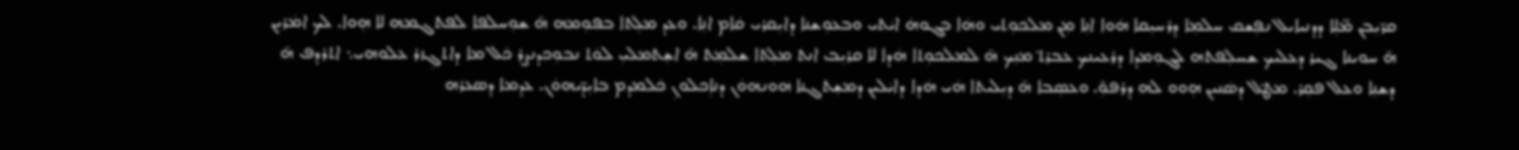ܩܪ̈ܝܼܒܢ ܡ̈ܠܼܐ ܕܕܢܝܐܝܠ ܢܦܼܫܩ ܚܠܡܼܐ ܕܪܚܝܼܩܐ ܗܿܘܐ ܐܢܼܐ ܡܼܢ ܡܠܟܘܼܬܝ ܘܗܿܐ ܒܓܘܗܿ ܐܝܿܬܝ ܘܒܥܘܼܫܢܐ ܕܐܝܼܩܪܝ ܩܿܐܡ ܐܢܼܐ. ܘܥܕ ܡܠܼܬܐ ܒܦܘܼܡܗ ܗ̄ ܫܘܼܚܠܦܐ ܠܦܬܓܡܗ ܠܐ ܗܼܘܐ. ܠܟ ܐܡܿܪܝܼܢ ܗ̄ ܚܘܝܢܐ ܓܝܪ ܕܥܠܝܟ ܫܚܠܼܦܬܗ ܠܓܘܼܡܕܐ ܕܪܥܝܢܟ ܥܒܪܬ݀ ܡܢܼܟ ܗ̄ ܠܡܠܟܘܼܬܐ ܗܿܕܐ ܠܐ ܩܪܝܼܒ ܐܢܬ ܡܠܼܬܐ ܫܠܡܼܬ ܗ̄ ܐܫܼܬܡܠܝܼ ܠܘܿܬ ܢܒܘܼܟܕܢܨܪ ܟܿܠ ܡܐ ܕܐܬܓܼܙܪ ܥܠܘܗܝ܆ ܐܬܪܕܦ ܗ̄ ܕܫܢܼܐ ܘܥܠ ܦܩܼܪ. ܡܛ݀ܠ ܕܣܿܢܝܢ ܗܼܘܘ ܠܗ ܕܪܦܘܼ̄. ܘܥܣܼܒܐ ܗ̄ ܕܝܼܠܝܬܐ ܗܿܝ ܗܿܕܐ ܕܐܝܿܠܝܢ ܕܡܫܼܬܓܢܐ ܗܘܢܗܘܿܢ ܕܢܐܼܟܠܘܢܼ ܟܿܠܡܕܡ ܒܐܝܼܕ̈ܝܗܘܿܢ. ܥܕܡܐ ܕܣܥܪܗ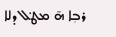ܪܒܼܐ ܗ̄ ܡܛ݀ܠ ܕܠܐ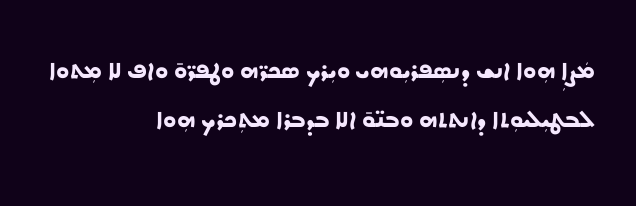ܡܿܨܐܼ ܗܼܘܐ ܐܢܫ ܕܢܣܼܦܪܝܼܘܗܝ ܘܝܼܪܟ ܣܟܪ̈ܗ ܘܛܦܪ̈ܘ̄ ܘܐܦ ܠܐ ܡܼܬܘܐ ܠܒܛܝܼܠܝܘܼܬܐ ܕܐܢܬܬܗ ܘܒܢ̈ܘ̄ ܐܠܐ ܒܕܒܪܐ ܡܬܼܟܪܟ ܗܼܘܐ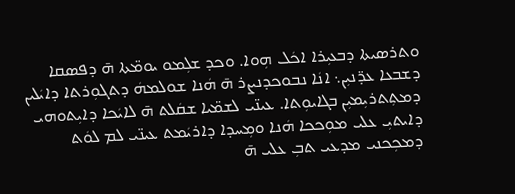ܘܬܪܣܝܬܐ ܕܒܥܝܼܪܐ ܐܟܿܠ ܗܼܘܐ. ܘܟܕ ܫܠܼܡܘ ܝܘܡ̈ܬܐ ܗ̄ ܕܦܣܩܐ ܕܫܒܥܐ ܥܕ̈ܢܝܼܢ܆ ܐܢܿܐ ܢܒܘܟܕܢܨܪ ܗ̄ ܗܿܢܐ ܫܘܠܡܗܿ ܕܬܓܘܼܪܬܐ ܕܐܝܿܠܝܢ ܕܡܬܼܬܪܝܼܡܝܼܢ ܒܓܐܝܘܼܬܐ. ܥܝܢ̈ܝ ܠܫܡ̈ܝܐ ܫܩܿܠܬ ܗ̄ ܠܐܝܿܟܐ ܕܐܝܼܬܘܗܝ ܕܐܝܬܝܼ ܥܠܝ ܡܘܼܟܟܐ ܗܿܢܐ ܘܡܼܚܕܐ ܕܐܪܝܿܡܬ ܥܝܢ̈ܝ ܠܡ ܠܘܿܬ ܕܡܟܼܟܢܝ ܡܕܥܝ ܬܒܼ ܥܠܝ ܗ̄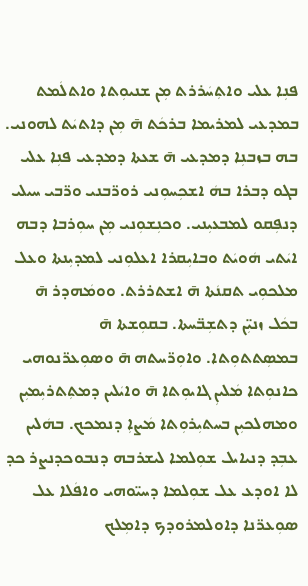ܦܢܼܐ ܥܠܝ ܘܐܬܼܚܿܪܪܬ ܡܼܢ ܫܢܝܘܼܬܐ ܘܐܬܠܿܡܬ ܒܡܕܥܝ ܠܡܪܝܡܐ ܒܪܟܿܬ ܗ̄ ܡܼܢ ܕܐܬܝܿܬ ܠܗܘܢܝ. ܒܗ ܒܙܒܢܼܐ ܕܡܕܥܝ ܗ̄ ܫܥܬܐ ܕܡܕܥܝ ܦܢܼܐ ܥܠܝ ܒܓܘ ܕܒܪܐ ܒܗܿ ܐܫܟܼܚܘܼܢܝ ܪܘܪ̈ܒܢܝ ܘܪ̈ܒܝ ܚܝܠܝ ܕܢܦܼܩܘ ܠܡܒܥܝܼܢܝ. ܘܟܢܼܫܘܼܢܝ ܡܼܢ ܚܘܼܪܒܐ ܕܒܗ ܐܝܿܬܝ ܗܿܘܝܿܬ ܘܒܐܝܼܩܪܐ ܐܥܠܘܼܢܝ ܠܡܕܝܼܢܬܐ ܘܥܠ ܡܠܟܘܼܝ ܬܩܢܿܬܐ ܗ̄ ܐܫܬܪܪܬ. ܘܘܡܿܗܕܪ ܗ̄ ܒܟܿܠ ܙܢܝܼ̈ܢ ܕܬܫܼܒ̈ܚܬܐ. ܒܩܘܼܫܬܐ ܗ̄ ܒܡܣܼܬܬܘܼܬܐ. ܘܐܘܼܪ̈ܚܬܗ ܗ̄ ܘܣܘܼܥܪ̈ܢܘܗܝ ܟܐܢܘܼܬܐ ܡܿܠܝܢܼ ܓܐܝܘܼܬܐ ܗ̄ ܘܐܝܿܠܝܢ ܕܡܬܼܬܪܝܼܡܝܼܢ ܘܡܗܠܟܝܼܢ ܒܚܬܝܼܪܘܼܬܐ ܡܿܨܐܼ ܕܢܡܟܟ. ܒܗܿܠܝܢ ܥܒܼܕ ܕܢܝܐܝܠ ܫܘܼܠܡܐ ܠܝܫܪܒܗ ܕܢܒܘܟܕܢܨܪ ܟܕ ܠܐ ܐܘܕܥ ܥܠ ܫܘܼܠܡܐ ܕܚܝ̈ܘܗܝ ܘܐܦܿܠܐ ܥܠ ܣܘܼܥܪ̈ܢܐ ܕܐܘܠܡܪܘܕܟ ܕܐܡܼܠܟ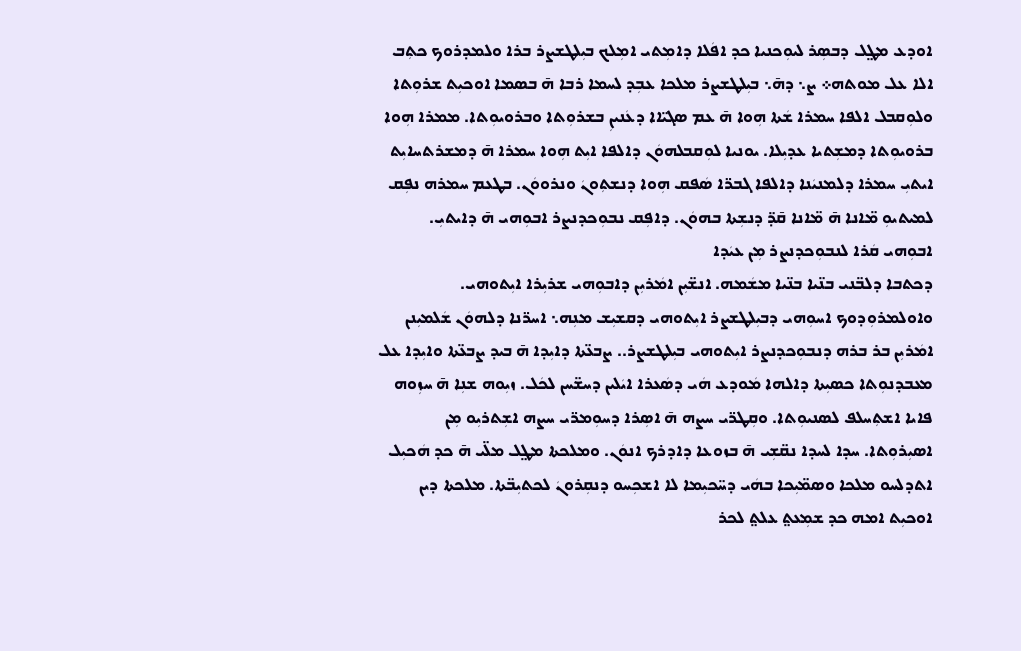ܐܘܕܥ ܡܛ݀ܠ ܕܒܣܼܪ ܠܝܘܼܟܢܝܐ ܟܕ ܐܦܿܠܐ ܕܐܡܼܬܝ ܐܡܼܠܟ ܒܝܼܠܛܫܨܪ ܒܪܐ ܘܠܡܕܪܘܟ ܟܬܼܒ ܐܠܐ ܥܠ ܡܘܬܗ܀ ܨ܆ ܕܗ̄܆ ܒܝܼܠܛܫܨܪ ܡܠܟܐ ܥܒܼܕ ܠܚܡܐ ܪܒܐ ܗ̄ ܒܣܡܐ ܐܘܟܝܼܬ ܫܪܘܼܬܐ ܘܠܘܼܩܒܠ ܐܠܦܐ ܚܡܪܐ ܫܿܬܐ ܗܼܘܐ ܗ̄ ܥܡ ܣܓܝ̈ܐܐ ܕܥܿܢܝܢܼ ܒܫܪܘܼܬܐ ܘܒܪܘܝܘܼܬܐ. ܡܡܪܐ ܗܼܘܐ ܒܪܘܝܘܼܬܐ ܕܡܫܼܬܝܐ ܥܕܝܼܠܐ. ܝܘܢܝܐ ܠܘܼܩܒܠܗܘܿܢ ܕܐܠܦܐ ܐܝܼܬ ܗܼܘܐ ܚܡܪܐ ܗ̄ ܕܡܫܪܬܚܐܝܼܬ ܐܝܬܝܼ ܚܡܪܐ ܕܠܡܢܝܿܢܐ ܕܐܠܦܐ ܓܒܪ̈ܐ ܣܿܦܩ ܗܼܘܐ ܕܢܫܬܼܘܢܿ ܘܢܪܘܘܿܢ. ܒܛܥܡ ܚܡܪܗ ܢܦܼܩ ܠܡܝܬܝܘܼ ܡ̈ܐܢܐ ܗ̄ ܡ̈ܐܢܐ ܩ̄ܕ̈ ܕܢܫܼܬܐ ܒܗܘܿܢ. ܕܐܦܼܩ ܢܒܘܼܟܕܢܨܪ ܐܒܘܼܗܝ ܗ̄ ܕܐܝܬܝܼ. ܐܒܘܼܗܝ ܩܿܪܐ ܠܢܒܘܼܟܕܢܨܪ ܡܼܢ ܥܝܿܕܐ
ܕܟܬܒܐ ܕܠܒ̈ܢܝ ܒܢ̈ܝܐ ܒܢ̈ܝܐ ܡܫܿܡܗ. ܐܢܫ̈ܝܼܢ ܐܡܿܪܝܼܢ ܕܐܒܘܼܗܝ ܫܪܝܼܪܐ ܐܝܼܬܘܗܝ. ܘܐܘܠܡܪܘܼܕܘܟ ܐܚܘܼܗܝ ܕܒܝܼܠܛܫܨܪ ܐܝܼܬܘܗܝ ܕܩܫܝܼܫ ܡܢܼܗ܆ ܐܚܪ̈ܢܐ ܕܠܗܘܿܢ ܫܿܠܡܝܼܢܢ ܐܡܿܪܝܼܢ ܒܪ ܒܪܗ ܕܢܒܘܼܟܕܢܨܪ ܐܝܼܬܘܗܝ ܒܝܼܠܛܫܨܪ.. ܨܒܥ̈ܬܐ ܕܐܝܼܕܐ ܗ̄ ܒܝܕ ܨܒܥ̈ܬܐ ܘܐܝܼܕܐ ܥܠ ܡܥܒܕܢܘܼܬܐ ܟܣܝܼܬܐ ܕܐܠܗܐ ܡܿܘܕܥ ܗܿܝ ܕܣܿܥܪܐ ܐܝܿܠܝܢ ܕܚܫ̈ܚܢ ܠܟܿܠ. ܙܝܼܘܗ ܫܢܼܐ ܗ̄ ܚܙܼܘܗ ܦܐܝܐ ܐܫܬܼܚܠܦ ܠܣܢܝܘܼܬܐ. ܘܩܼܛܪ̈ܝ ܚܨܗ ܗ̄ ܐܣܼܪܐ ܕܚܘܼܡܪ̈ܝ ܚܨܗ ܐܫܼܬܪܝܼܘ ܡܼܢ ܐܣܝܼܪܘܼܬܐ. ܚܕܐ ܠܚܕܐ ܢܩ̈ܫܼܝ ܗ̄ ܒܙܘܥܐ ܕܐܕܪܟ ܐܢܘܿܢ. ܘܡܠܟܬܐ ܡܛ݀ܠ ܡܠ̈ܝ ܗ̄ ܟܕ ܗܿܟܝܼܠ ܐܬܕܠܚܘ ܡܠܟܐ ܘܣܡ̈ܝܼܟܐ ܒܗܿܝ ܕܚ̈ܟܝܼܡܐ ܠܐ ܐܫܟܼܚܘ ܕܢܩܼܪܘܢܿ ܠܟܬܝܼܒ̈ܬܐ. ܡܠܟܬܐ ܕܝܢ ܐܘܟܝܼܬ ܐܡܗ ܟܕ ܫܡܼܥܬ݀ ܥܠܬ݀ ܠܟܪ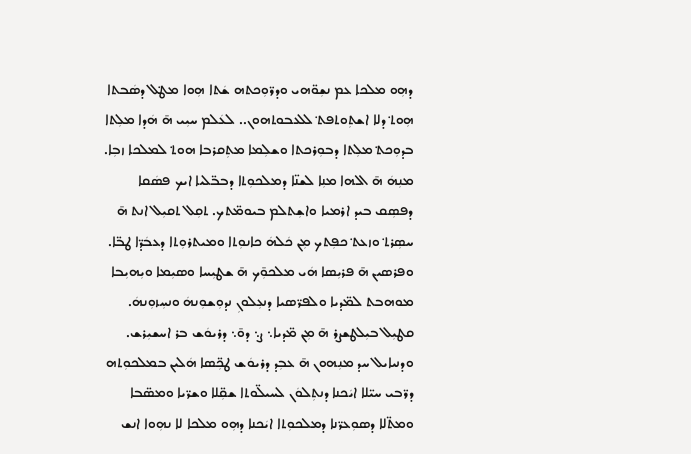ܕܗܼܘ ܡܠܟܐ ܥܡ ܢܫܼܘ̈ܗܝ ܘܕܪ̈ܘܼܟܬܗ ܫܿܬܐ ܗܼܘܐ ܡܛ݀ܠ ܕܣܿܒܬܐ ܗܼܘܬ݀ ܕܠܐ ܐܫܬܼܘܬܦܬ݀ ܠܠܥܒܘܬܗܘܢ.. ܠܥܿܠܡ ܚܝܼܝ ܗ̄ ܗܿܕܐ ܡܠܼܬܐ ܒܕܘܼܟܬ݀ ܡܠܼܬܐ ܕܒܘܼܪܟܬܐ ܘܫܠܼܡܐ ܡܬܼܩܪܒܐ ܗܘܬ݀ ܠܡܠܟܐ ܙܒܼܐ. ܡܢܼܗܿ ܗ̄ ܐܠܗܐ ܡܢܼܐ ܠܫܢ̈ܐ ܕܡܠܟܘܼܬܐ ܕܒܒ̈ܠܝܐ ܐܝܟ ܦܣܿܩܐ ܕܦܣܼܩ ܒܝܕ ܐܪܡܝܐ ܘܐܫܼܬܠܡ ܒܝܘܡ̈ܬܟ. ܬܩܼܠ ܬܩܝܼܠ ܐܢܬ ܗ̄ ܚܣܼܪܬ݀ ܘܙܥܬ݀ ܟܦܼܬܟ ܡܼܢ ܟܿܠܗܿ ܟܐܢܘܼܬܐ ܘܡܝܬܪܘܼܬܐ ܕܥܒܿܕ̈ܐ ܛܒ̈ܐ. ܘܦܪܣܝܢ ܗ̄ ܦܪܝܼܣܐ ܗܿܝ ܡܠܟܘܼ̄ܟ ܗ̄ ܫܛܝܼܚܐ ܘܣܝܼܡܐ ܘܝܼܗܝܼܒܐ ܡܘܗܒܬ ܠܡ̈ܕܝܐ ܘܠܦܪ̈ܣܝܐ ܕܢܥܼܠܘܢܼ ܢܕܘܼܫܘܼܢܗܿ ܘܢܚܼܙܘܼܢܗܿ. ܩܛܝܼܠ ܒܝܼܠܛܫܨܪ ܗ̄ ܡܼܢ ܡ̈ܕܝܐ܆ ܨ܆ ܕܘ̄܆ ܕܪܝܘܿܫ ܒܪ ܐܚܫܝܼܪܫ. ܘܕܢܝܐܝܠ ܚܕ ܡܢܼܗܘܢ ܗ̄ ܥܒܼܕ ܕܪܝܘܿܫ ܛܟܼ̈ܣܐ ܗܿܠܝܢ ܒܡܠܟܘܼܬܗ ܕܪ̈ܒܝ ܚܝ̈ܠܐ ܐܝܿܟܢܐ ܕܢܬܼܠܘܿܢ ܠܚܝܠ̈ܘܬܐ ܫܩܼ̈ܠܐ ܘܫܪ̈ܝܐ ܘܡܣ̈ܒܐ ܘܡܬ̈ܠܐ ܕܣܘܼܥܪ̈ܢܐ ܕܡܠܟܘܼܬܐ ܐܝܿܟܢܐ ܕܗܼܘ ܡܠܟܐ ܠܐ ܢܗܼܘܐ ܐܢܫ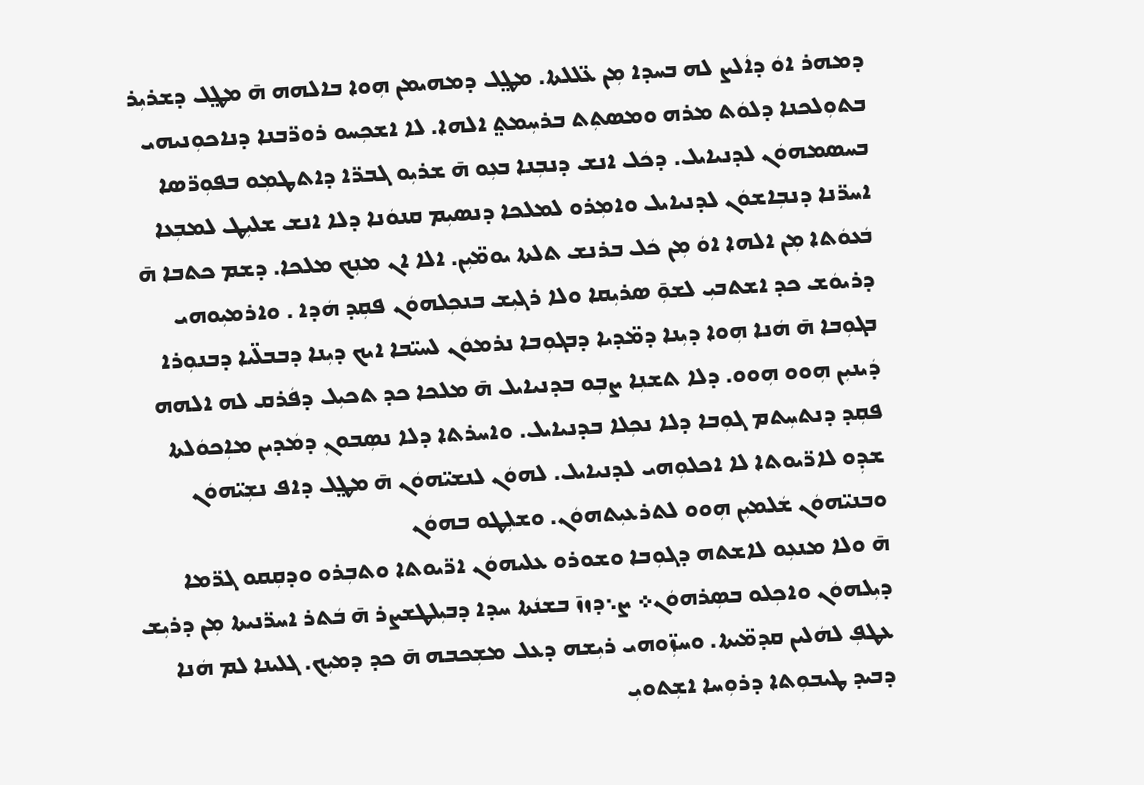ܕܡܗܪ ܐܘܿ ܕܐܿܠܨ ܠܗ ܒܚܕܐ ܡܼܢ ܥ̈ܠܠܬܐ. ܡܛ݀ܠ ܕܡܗܝܡܢ ܗܼܘܐ ܒܐܠܗܗ ܗ̄ ܡܛ݀ܠ ܕܫܪܝܼܪ ܒܬܘܼܠܟܢܐ ܕܠܘܿܬ ܡܪܗ ܘܡܣܬܼܬ ܒܪܚܼܡܬ݀ ܐܠܗܐ. ܠܐ ܐܫܟܼܚܘ ܪܘܪ̈ܒܢܐ ܕܢܐܟܘܼܢܝܗܝ ܒܚܣܡܗܘܿܢ ܠܕܢܝܐܝܠ. ܕܟܿܠ ܐܢܫ ܕܢܒܼܢܐ ܒܥܼܘ ܗ̄ ܫܪܝܼܘ ܓܒܪ̈ܐ ܕܐܬܛܡܼܘ ܒܦܘܼܪ̈ܣܐ ܐܚܪ̈ܢܐ ܕܢܒܼܐܫܘܿܢ ܠܕܢܝܐܝܠ ܘܐܡܼܪܘ ܠܡܠܟܐ ܕܢܣܝܼܡ ܩܢܘܿܢܐ ܕܠܐ ܐܢܫ ܫܠܝܼܛ ܠܡܒܼܥܐ ܒܿܥܘܿܬܐ ܡܼܢ ܐܠܗܐ ܐܘܿ ܡܼܢ ܟܿܠ ܒܪܢܫ ܬܠܬܐ ܝܘܡ̈ܝܼܢ. ܐܠܐ ܐܢ ܡܢܼܟ ܡܠܟܐ. ܕܫܡ ܟܬܒܐ ܗ̄ ܕܪܝܘܿܫ ܟܕ ܐܫܬܒܝܼ ܠܫܘܼ̄ ܣܪܝܼܩܐ ܘܠܐ ܪܓܝܼܫ ܒܢܟܼܠܗܘܿܢ ܦܩܼܕ ܗܿܕܐ . ܘܐܪܡܝܼܘܗܝ ܒܓܘܼܒܐ ܗ̄ ܗܿܢܐ ܗܼܘܐ ܕܝܼܢܐ ܕܡ̈ܕܝܐ ܕܒܓܘܼܒܐ ܢܪܡܘܿܢ ܠܚܝ̈ܒܐ ܐܝܟ ܕܝܼܢܐ ܕܒܒܠ̈ܝܐ ܕܒܢܘܼܪܐ ܕܿܝܢܝܼܢ ܗܼܘܘ ܗܼܘܘ. ܕܠܐ ܬܫܢܼܐ ܨܒܼܘ ܒܕܢܝܐܝܠ ܗ̄ ܡܠܟܐ ܟܕ ܬܟܝܼܠ ܕܦܿܪܩ ܠܗ ܐܠܗܗ ܦܩܼܕ ܕܢܬܚܼܬܡ ܓܘܼܒܐ ܕܠܐ ܢܟܼܠܐ ܒܕܢܝܐܝܠ. ܘܐܚܪܬܐ ܕܠܐ ܢܣܼܒܘܢܼ ܕܡܿܕܝܢ ܡܐܼܟܘܿܠܬܐ ܫܕܼܘ ܠܐܪ̈ܝܘܬܐ ܠܐ ܐܟܠܘܼܗܝ ܠܕܢܝܐܝܠ. ܠܗܘܿܢ ܠܢܫܝ̈ܗܘܿܢ ܗ̄ ܡܛ݀ܠ ܕܐܦ ܢܫܼܝ̈ܗܘܿܢ ܘܒܢܝ̈ܗܘܿܢ ܫܿܠܡܝܼܢ ܗܼܘܘ ܠܬܪܥܝܼܬܗܘܿܢ. ܘܫܠܼܛܘ ܒܗܘܿܢ
ܗ̄ ܘܠܐ ܡܢܥܼܘ ܠܐܫܬܗ ܕܓܘܼܒܐ ܘܫܘܪܘ ܥܠܝܗܘܿܢ ܐܪ̈ܝܘܬܐ ܘܬܒܼܪܘ ܘܕܩܼܩܘ ܓܪ̈ܡܐ ܕܝܼܠܗܘܿܢ ܘܐܟܼܠܘ ܒܣܼܪܗܘܿܢ܀ ܨ܆ܕܙܙ̄ ܒܫܢܿܬܐ ܚܕܐ ܕܒܝܼܠܛܫܨܪ ܗ̄ ܒܿܬܪ ܐܚܪ̈ܢܝܬܐ ܡܼܢ ܕܪܝܼܫ ܥܛܦܼ ܠܗܿܠܝܢ ܩܕܡ̈ܝܬܐ. ܘܚܙܼ̈ܘܗܝ ܪܝܼܫܗ ܕܥܠ ܡܫܼܟܒܗ ܗ̄ ܟܕ ܕܡܝܼܟ. ܓܠܝܢܐ ܠܡ ܗܿܢܐ ܕܒܝܕ ܛܝܒܘܼܬܐ ܕܪܘܼܚܐ ܐܫܼܬܘܝܼ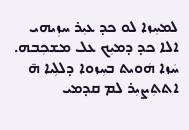ܠܡܚܼܙܐ ܠܘ ܟܕ ܥܝܼܪ ܚܙܼܝܗܝ ܐܠܐ ܟܕ ܕܡܝܼܟ ܥܠ ܡܫܟܼܒܗ. ܚܿܙܐ ܗܿܘܝܬ ܒܚܼܙܘܐ ܕܠܠܼܝܐ ܗ̄ ܐܬܬܼܨܝܼܪ ܠܡ ܩܕܡܝ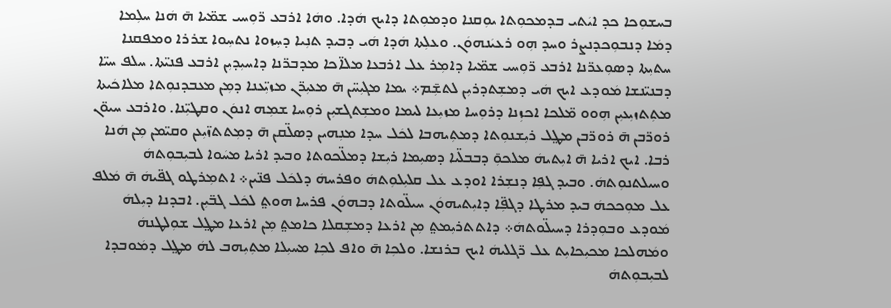ܒܚܫܘܼܟܐ ܟܕ ܐܝܿܬܝ ܒܕܡܟܘܼܬܐ ܝܘܼܩܢܐ ܘܕܡܘܼܬܐ ܕܐܝܟ ܗܿܕܐ. ܘܗܿܐ ܐܪܒܥ ܪ̈ܘܼܚܝ ܫܡ̈ܝܐ ܗ̄ ܗܿܢܐ ܚܠܼܡܐ ܕܡܿܐ ܕܢܒܘܼܟܕܢܨܪ ܘܚܕ ܗܼܘ ܪܥܝܿܢܗܘܿܢ. ܘܥܠܼܬܐ ܗܿܕܐ ܗܿܝ ܕܒܝܕ ܬܢܼܝܐ ܕܚܼܙܘܐ ܢܬܚܼܘܐ ܫܪܪܐ ܘܡܦܩܢܐ ܚܬܝܼܬܐ ܕܣܘܼܥܪ̈ܢܐ ܐܪܒܥ ܪ̈ܘܼܚܝ ܫܡ̈ܝܐ ܕܐܡܼܪ ܥܠ ܐܪܒܥܐ ܡܠܐ̈ܟܐ ܡܕܒܪ̈ܢܐ ܕܐܚܝܼܕܝܼܢ ܐܪܒܥ ܦܢܝ̈ܬܐ. ܚܠܦ ܚܝ̈ܐ ܕܒܢܝ̈ܢܫܐ ܡܿܘܕܥ ܐܝܟ ܗܿܝ ܕܡܫܼܬܕܪܝܼܢ ܠܬܫܼ̄ܡ܀ ܝܡܐ ܡܓܝܼܚ̈ܢ ܗ̄ ܡܥܝܼܪ̈ܢ ܡܙܝܼ̈ܥܢܐ ܕܡܼܢ ܡܥܒܕܢܘܼܬܐ ܡܠܐܟܿܝܬܐ ܡܬܼܬܙܝܼܥܝܼܢ ܗܼܘܘ ܡ̈ܠܟܐ ܐܟܙܼܢܐ ܕܪܘܼܚܐ ܡܙܝܼܥܐ ܠܝܡܐ ܘܡܫܼܬܓܫܝܼܢ ܪܘܼܚܐ ܫܡܼܗ ܐܢܘܿܢ ܘܩܛܝܼ̈ܢܐ. ܘܐܪܒܥ ܚܝܘ̈ܢ ܪܘܪ̈ܒܢ ܗ̄ ܪܘܪ̈ܒܢ ܡܛ݀ܠ ܪܝܼܫܢܘܼܬܐ ܕܡܬܼܝܗܒܐ ܠܟܿܠ ܚܕܐ ܡܢܼܗܝܢ ܕܣܠ̈ܩܢ ܗ̄ ܕܡܼܬܬܙ̈ܝܼܥܢ ܘܩܝ̈ܡܢ ܡܼܢ ܗܿܢܐ ܪܒܐ. ܐܝܟ ܐܪܝܐ ܗ̄ ܐܝܼܬܝܗܿ ܡܠܟܘܼ̄ ܕܒܒܠ̈ܝܐ ܕܣܝܼܡܐ ܪܝܼܫܐ ܕܡܠ̈ܟܘܬܐ ܘܒܝܕ ܐܪܝܐ ܡܚܿܘܐ ܠܒܝܼܒܘܼܬܗܿ ܘܚܝܠܬܢܘܼܬܗܿ. ܘܒܝܕ ܓܦܼܐ ܕܢܫܼܪܐ ܐܘܕܥ ܥܠ ܩܠܝܼܠܘܼܬܗܿ ܘܦܪܚܗܿ ܕܠܟܿܠ ܦܢ̈ܝܢ܀ ܐܬܡܼܪܛܘ ܓܦ̈ܝܗܿ ܗ̄ ܡܿܠܦ ܥܠ ܡܘܼܟܟܗܿ ܒܝܕ ܡܪܛܐ ܕܓܦܼ̈ܐ ܕܐܝܼܬܝܗܘܿܢ ܚܝܠ̈ܘܬܐ ܕܒܗܘܿܢ ܦܪܚܐ ܗܘܬ݀ ܠܟܿܠ ܓܒ̈ܝܼܢ. ܐܒܕܢܐ ܕܝܼܠܗܿ ܡܿܘܕܥ ܘܒܘܼܕܪܐ ܕܚܝܠ̈ܘܬܗܿ܀ ܕܐܬܬܪܝܼܡܬ݀ ܡܼܢ ܐܪܥܐ ܕܡܫܼܩܠܐ ܟܐܡܬ݀ ܡܼܢ ܐܪܥܐ ܡܛ݀ܠ ܫܘܼܠܛܢܗܿ ܘܡܿܗܠܟܐ ܡܟܝܼܟܐܝܼܬ ܥܠ ܪ̈ܓܠܝܗܿ ܐܝܟ ܒܪܢܫܐ. ܘܠܟܼܐ ܗ̄ ܘܐܦ ܠܟܼܐ ܡܚܝܼܠܐ ܡܬܼܝܼܗܒ ܠܗܿ ܡܛ݀ܠ ܕܡܿܘܒܕܐ ܠܒܝܼܒܘܼܬܗܿ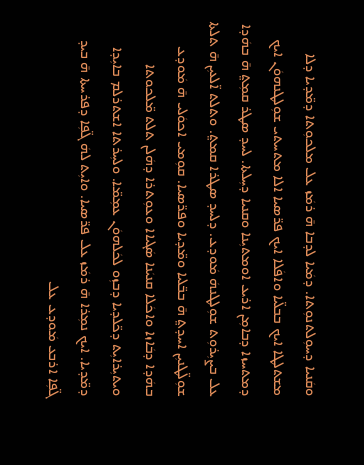ܘܩܿܢܝܐ ܕܚܘܼܠܬܢܘܼܬܐ. ܕܡܿܝܐ ܠܕܒܐ ܗ̄ ܪܡܿܙ ܥܠ ܡܠܟܘܼܬܐ ܕܡ̈ܕܝܐ ܕܠܐ ܡܫܬܠܛܐ ܐܝܟ ܒܒܠ̈ܝܐ ܘܐܦܿܠܐ ܐܝܟ ܦܪ̈ܣܝܐ ܐܠܐ ܡܬܚܬܝ ܫܘܼܠܛܢܗܘܿܢ ܐܝܟ ܕܡܬܚܙܐ ܕܒܐܡܼܢ ܐܪܝܥ ܐܘܡܬܝܼܢܐ ܘܩܢܝܐ ܕܚܼܠܬܐ. ܠܚܕ ܣܛܪ ܩܡܼܬ݀ ܗ̄ ܒܗܿܕܐ ܥܠ ܒܨܝܼܪܘܼܬ ܫܘܼܠܛܢܗܿ ܡܿܘܕܥ. ܕܠܚܕ ܣܛܪܐ ܩܡܬ݀. ܘܬܠܬ ܐ̈ܠܥܝܼܢ ܗ̄ ܬܠܬܐ ܫܘܼܠ̈ܛܢܝܼܢ ܐܚܕܬ݀ ܗ̄ ܒܒ̈ܠܝܐ ܘܡ̈ܕܝܐ ܘܦܪ̈ܣܝܐ. ܩܘܼܡܝ ܐܟܘܿܠܝ ܗ̄ ܡܿܘܕܥ ܒܗܿܕܐ ܕܒܿܐܙܐ ܘܐܟܿܠܐ ܩܢܝܿܢܐ ܣܿܓܝܐܐ ܘܥܘܼܬܪܐ ܕܗܿܠܢ ܬܠܬ ܡ̈ܠܟܘܬܐ ܘܝܬܝܼܪܐܝܼܬ ܕܟ̈ܠܕܝܐ ܕܒܙܼܘ ܠܟܿܠܗܘܿܢ ܥܡܼܡ̈ܐ. ܘܠܚܼܪܬܐ ܐܫܬܪܠܡ ܒܐܝܼܕܐ ܕܡ̈ܕܝܐ. ܐܝܟ ܢܡܼܪܐ ܗ̄ ܪܡܿܙ ܥܠ ܦܪ̈ܣܝܐ. ܘܐܝܼܬ ܠܗܿ ܓ̈ܦܼܐ ܕܦܪܚܬܐ ܗ̄ ܒܝܕ ܓ̈ܦܼܐ ܐܪܒܥ ܡܿܘܕܥ ܥܠ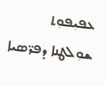ܥܦܝܼܦܘܼܬ ܫܘܼܠܛܢܐ ܕܦܪ̈ܣܝܐ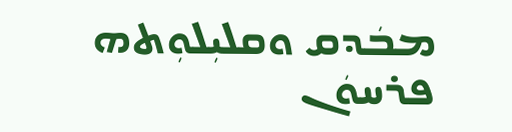ܡܒܿܕܩ ܘܩܠܝܼܠܘܼܬܗ ܦܪܚܘܿܢ